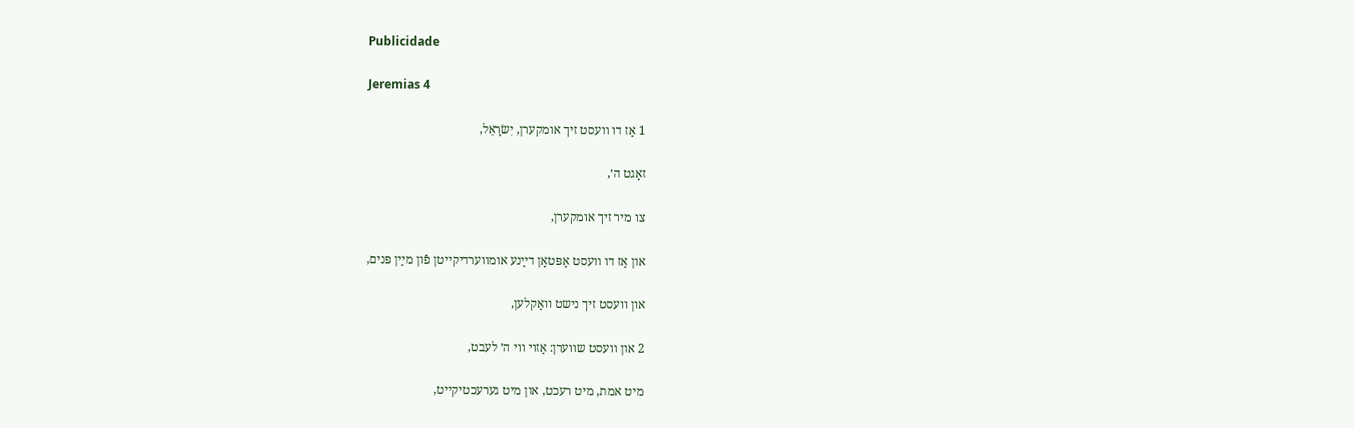Publicidade

Jeremias 4

1 אַז דו װעסט זיך אומקערן, יִשׂרָאֵל,

זאָגט ה׳,

צו מיר זיך אומקערן,

און אַז דו װעסט אָפּטאָן דײַנע אומװערדיקײטן פֿון מײַן פּנים,

און װעסט זיך נישט װאַקלען,

2 און װעסט שװערן: אַזױ װי ה׳ לעבט,

מיט אמת, מיט רעכט, און מיט גערעכטיקײט,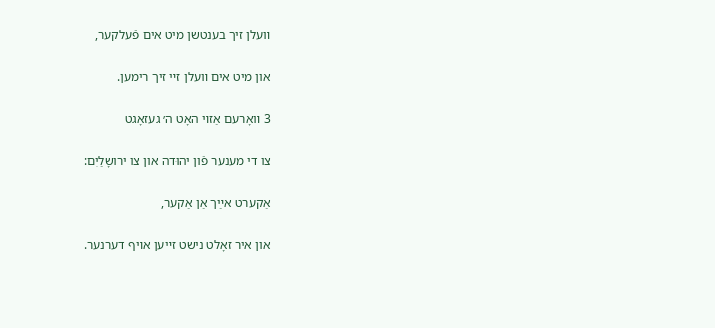װעלן זיך בענטשן מיט אים פֿעלקער,

און מיט אים װעלן זײ זיך רימען.

3 װאָרעם אַזױ האָט ה׳ געזאָגט

צו די מענער פֿון יהוּדה און צו ירושָלַיִם:

אַקערט אײַך אַן אַקער,

און איר זאָלט נישט זײען אױף דערנער.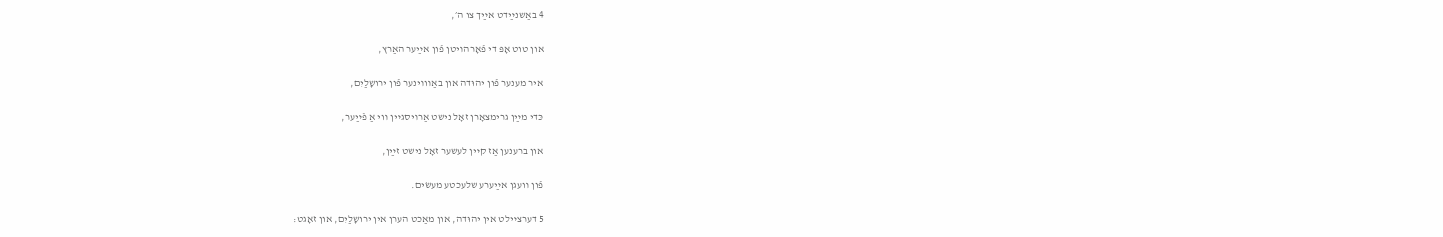4 באַשנײַדט אײַך צו ה׳,

און טוט אָפּ די פֿאָרהױטן פֿון אײַער האַרץ,

איר מענער פֿון יהוּדה און באַװױנער פֿון ירושָלַיִם,

כּדי מײַן גרימצאָרן זאָל נישט אַרױסגײן װי אַ פֿײַער,

און ברענען אַז קײן לעשער זאָל נישט זײַן,

פֿון װעגן אײַערע שלעכטע מעשׂים.

5 דערצײלט אין יהוּדה, און מאַכט הערן אין ירושָלַיִם, און זאָגט: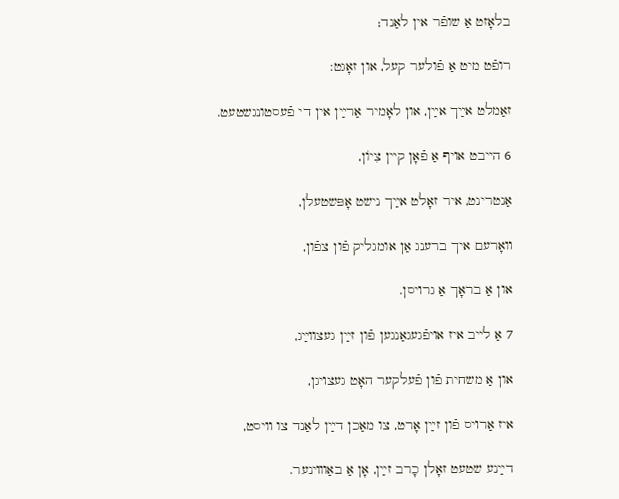בלאָזט אַ שופֿר אין לאַנד;

רופֿט מיט אַ פֿולער קעל, און זאָגט:

זאַמלט אײַך אײַן, און לאָמיר אַרײַן אין די פֿעסטונגשטעט.

6 הײבט אױף אַ פֿאָן קײן צִיוֹן,

אַנטרינט, איר זאָלט אײַך נישט אָפּשטעלן,

װאָרעם איך ברענג אַן אומגליק פֿון צפֿון,

און אַ בראָך אַ גרױסן.

7 אַ לײב איז אױפֿגעגאַנגען פֿון זײַן געצװײַג,

און אַ משחית פֿון פֿעלקער האָט געצױגן,

איז אַרױס פֿון זײַן אָרט, צו מאַכן דײַן לאַנד צו װיסט,

דײַנע שטעט זאָלן כָרב זײַן, אָן אַ באַװױנער.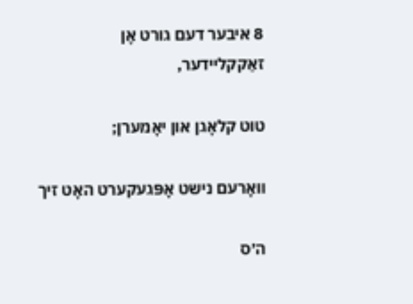8 איבער דעם גורט אָן זאַקקלײדער,

טוט קלאָגן און יאָמערן;

װאָרעם נישט אָפּגעקערט האָט זיך

ה׳ס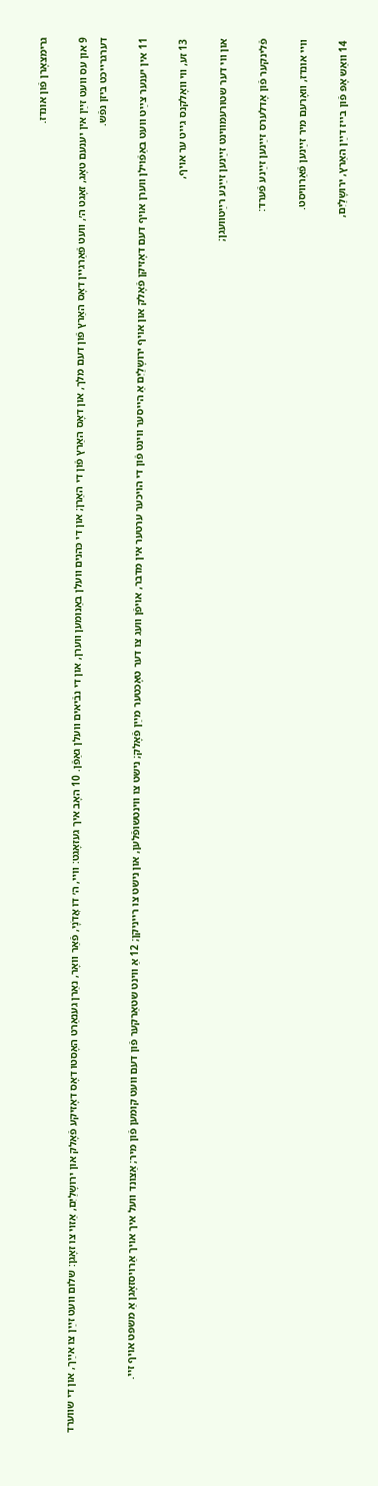גרימצאָרן פֿון אונדז.

9 און עס װעט זײַן אין יענעם טאָג, זאָגט ה׳, װעט פֿאַרגײן דאָס האַרץ פֿון דעם מלך, און דאָס האַרץ פֿון די האַרן; און די כּהנים װעלן באַנומען װערן, און די נבֿיאים װעלן גאַפֿן. 10 האָב איך געזאָגט: װײ, ה׳ דו אֲדֹנָי, פֿאַר װאָר, נאַרן גענאַרט האָסטו דאָס דאָזיקע פֿאָלק און ירושָלַיִם, אַזױ צו זאָגן: שלום װעט זײַן צו אײַך, און די שװערד דערגרײכט ביזן נפֿש.

11 אין יענער צײַט װעט באַפֿױלן װערן אױף דעם דאָזיקן פֿאָלק און אױף ירושָלַיִם אַ הײסער װינט פֿון די הױכער ערטער אין מדבר, אױפֿן װעג צו דער טאָכטער מײַן פֿאָלק; נישט צו װינטשופֿלען, און נישט צו רײניקן; 12 אַ װינט שטאַרקער פֿון דעם װעט קומען פֿון מיר; אַצונד װעל איך אױך אַרױסזאָגן אַ משפּט אױף זײ.

13 זע, װי װאָלקנס גײט ער אױף,

און װי דער שטורעמװינט זײַנען זײַנע רײַטװעגן;

פֿלינקער פֿון אָדלערס זײַנען זײַנע פֿערד:

װײ אונדז, װאָרעם מיר זײַנען פֿאַרװיסט.

14 װאַש אָפּ פֿון בײז דײַן האַרץ, ירושָלַיִם,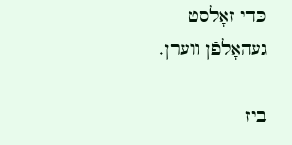כּדי זאָלסט געהאָלפֿן װערן.

ביז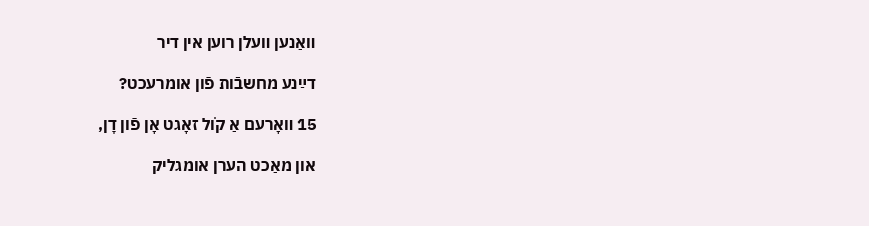װאַנען װעלן רוען אין דיר

דײַנע מחשבֿות פֿון אומרעכט?

15 װאָרעם אַ קֹול זאָגט אָן פֿון דָן,

און מאַכט הערן אומגליק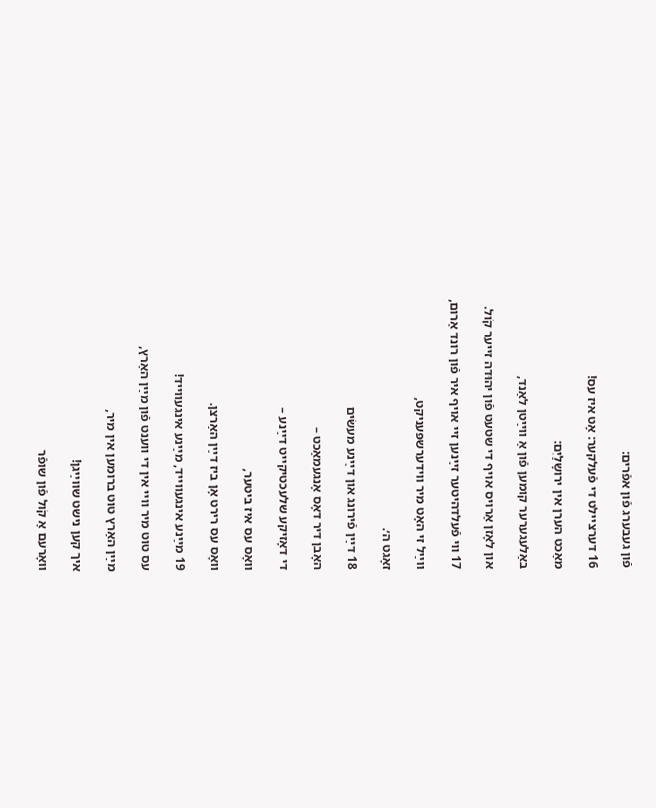פֿון געבערג פֿון אפֿרים:

16 דערצײלט די פֿעלקער: אָט איז עס!

מאַכט הערן אין ירושָלַיִם:

באַלעגערער קומען פֿון אַ װײַטן לאַנד,

און לאָזן אַרױס אױף די שטעט פֿון יהוּדה זײער קֹול.

17 װי פֿעלדהיטער זײַנען זײ אױף איר פֿון רונד אַרום,

װײַל זי האָט מיר װידערשפּעניקט,

זאָגט ה׳.

18 דײַן פֿירונג און דײַנע מעשׂים

האָבן דיר דאָס אָנגעמאַכט –

די דאָזיקע שלעכטיקײט דײַנע –

װאָס עס איז ביטער,

װאָס עס רירט אָן ביז דײַן האַרצן.

19 מײַנע אינגעװײד, מײַנע אינגעװײד!

עס טוט מיר װײ אין די װענט פֿון מײַן האַרץ,

מײַן האַרץ טוט ברומען אין מיר,

איך קען נישט שװײַגן!

װאָרעם אַ קֹול פֿון שופֿר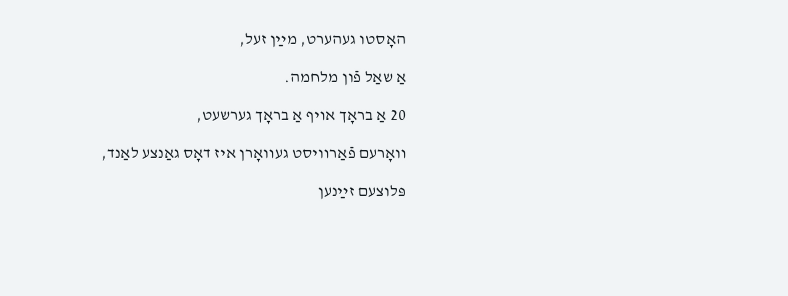האָסטו געהערט, מײַן זעל,

אַ שאַל פֿון מלחמה.

20 אַ בראָך אױף אַ בראָך גערשעט,

װאָרעם פֿאַרװיסט געװאָרן איז דאָס גאַנצע לאַנד,

פּלוצעם זײַנען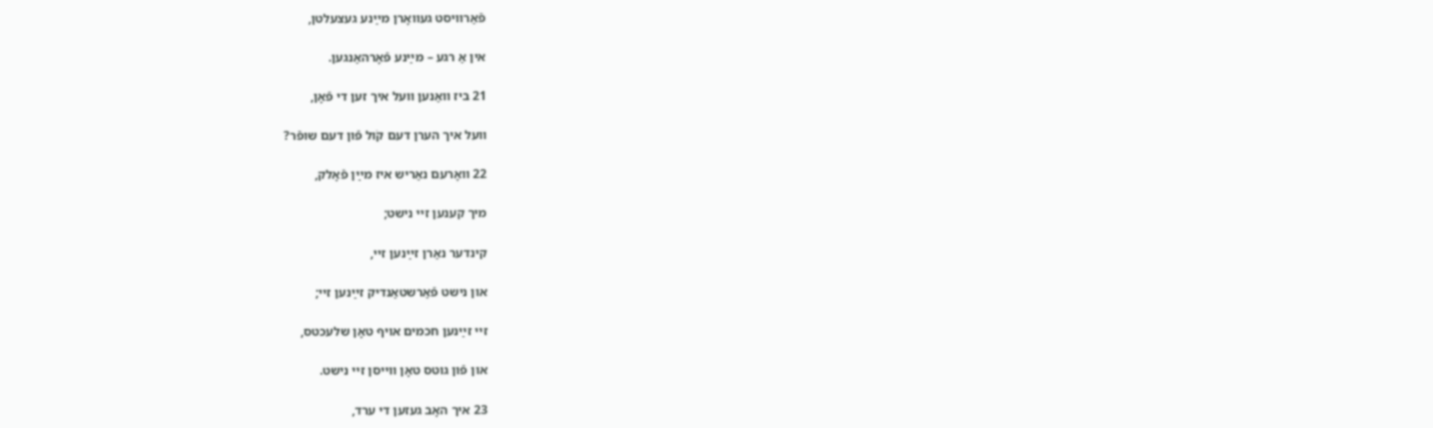פֿאַרװיסט געװאָרן מײַנע געצעלטן,

אין אַ רגע – מײַנע פֿאָרהאַנגען.

21 ביז װאַנען װעל איך זען די פֿאָן,

װעל איך הערן דעם קֹול פֿון דעם שופֿר?

22 װאָרעם נאַריש איז מײַן פֿאָלק,

מיך קענען זײ נישט;

קינדער נאַרן זײַנען זײ,

און נישט פֿאַרשטאַנדיק זײַנען זײ;

זײ זײַנען חכמים אױף טאָן שלעכטס,

און פֿון גוטס טאָן װײסן זײ נישט.

23 איך האָב געזען די ערד,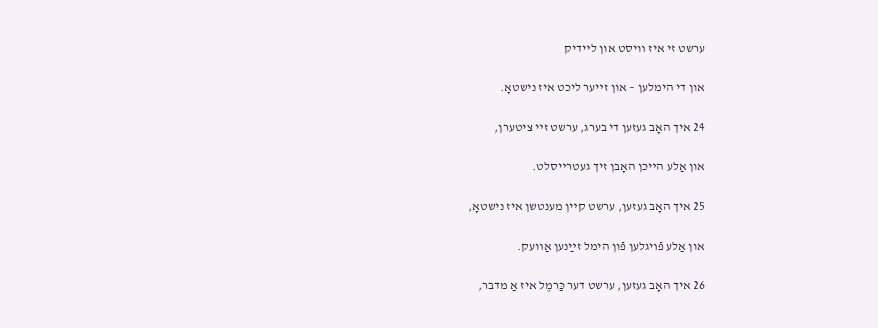ערשט זי איז װיסט און לײדיק

און די הימלען – און זײער ליכט איז נישטאָ.

24 איך האָב געזען די בערג, ערשט זײ ציטערן,

און אַלע הײכן האָבן זיך געטרײסלט.

25 איך האָב געזען, ערשט קײן מענטשן איז נישטאָ,

און אַלע פֿױגלען פֿון הימל זײַנען אַװעק.

26 איך האָב געזען, ערשט דער כַּרמֶל איז אַ מדבר,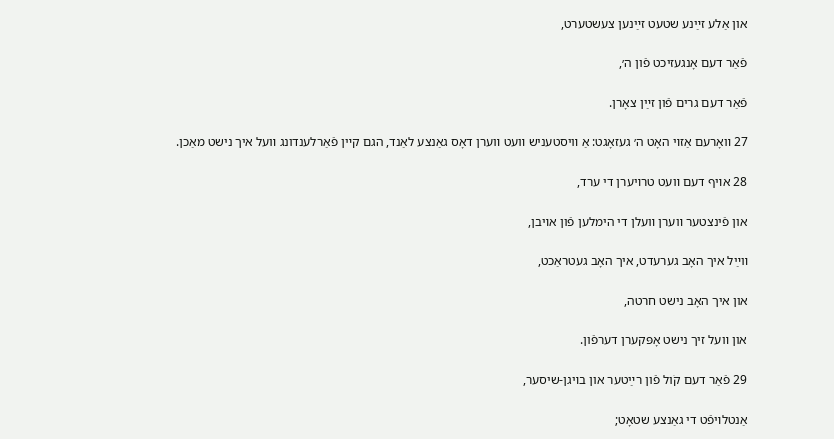און אַלע זײַנע שטעט זײַנען צעשטערט,

פֿאַר דעם אָנגעזיכט פֿון ה׳,

פֿאַר דעם גרים פֿון זײַן צאָרן.

27 װאָרעם אַזױ האָט ה׳ געזאָגט: אַ װיסטעניש װעט װערן דאָס גאַנצע לאַנד, הגם קײן פֿאַרלענדונג װעל איך נישט מאַכן.

28 אױף דעם װעט טרױערן די ערד,

און פֿינצטער װערן װעלן די הימלען פֿון אױבן,

װײַל איך האָב גערעדט, איך האָב געטראַכט,

און איך האָב נישט חרטה,

און װעל זיך נישט אָפּקערן דערפֿון.

29 פֿאַר דעם קֹול פֿון רײַטער און בױגן-שיסער,

אַנטלױפֿט די גאַנצע שטאָט;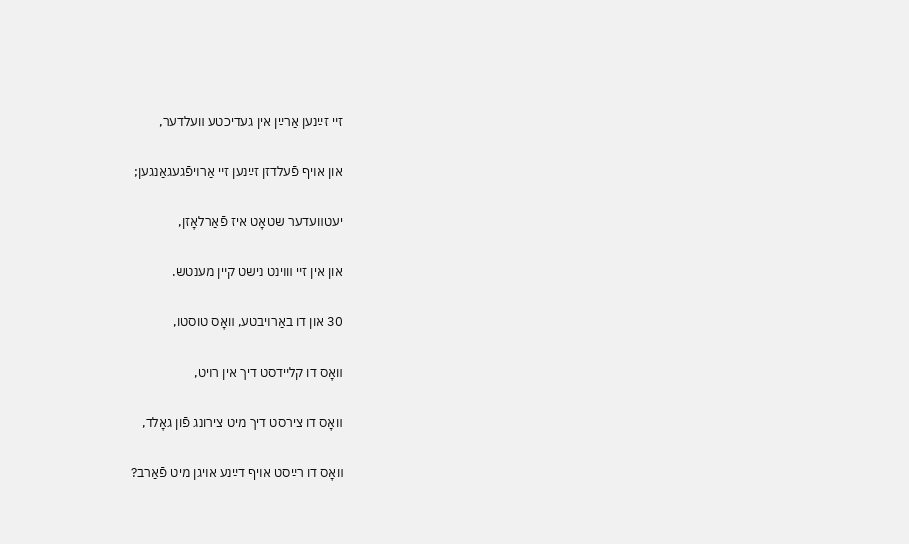זײ זײַנען אַרײַן אין געדיכטע װעלדער,

און אױף פֿעלדזן זײַנען זײ אַרױפֿגעגאַנגען;

יעטװעדער שטאָט איז פֿאַרלאָזן,

און אין זײ װױנט נישט קײן מענטש.

30 און דו באַרױבטע, װאָס טוסטו,

װאָס דו קלײדסט דיך אין רױט,

װאָס דו צירסט דיך מיט צירונג פֿון גאָלד,

װאָס דו רײַסט אױף דײַנע אױגן מיט פֿאַרב?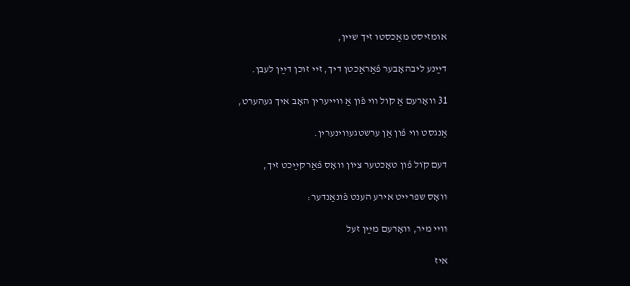אומזיסט מאַכסטו זיך שײן,

דײַנע ליבהאָבער פֿאַראַכטן דיך, זײ זוכן דײַן לעבן.

31 װאָרעם אַ קֹול װי פֿון אַ װײערין האָב איך געהערט,

אַנגסט װי פֿון אַן ערשטגעװינערין.

דעם קֹול פֿון טאָכטער צִיוֹן װאָס פֿאַרקײַכט זיך,

װאָס שפּרײט אירע הענט פֿונאַנדער:

װײ מיר, װאָרעם מײַן זעל

איז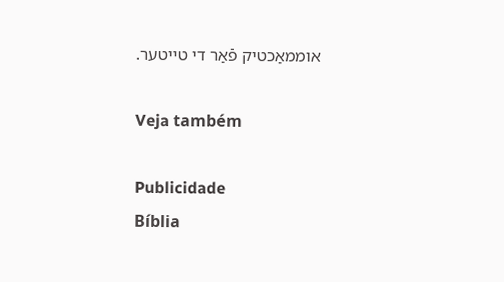אוממאַכטיק פֿאַר די טײטער.

Veja também

Publicidade
Bíblia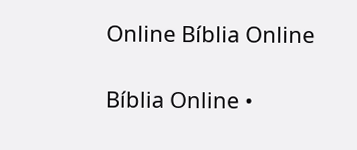Online Bíblia Online

Bíblia Online •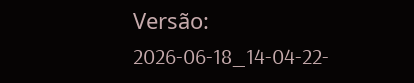Versão: 2026-06-18_14-04-22-